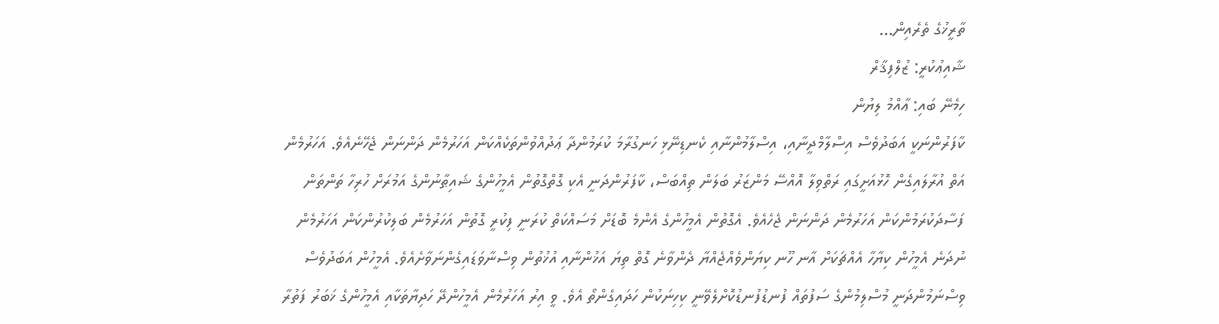ތާރީޚުގެ ތެރެއިން…
ޝާއިޢުކުރީ: ޒުލްފިޤާރް
ހިމެނޭ ބައި: ޢާއްމު ލިޔުން
ކާފަރުންނަކީ އަބަދުވެސް އިސްލާމްދީނާއި، އިސްލާމުންނާއި ކެނޑިނޭޅި ހަނގުރާމަ ކުރަމުންދާ ޢަދުއްވުންތަކެއްކަން އަހަރުމެން ދަންނަން ޖެހޭނެއެވެ. އަހަރުމެން އަތް އުރާލައިގެން ހޮޅުއަށީގައި ރަތްވިލާ އޮއްސޭ މަންޒަރު ބަލަން ތިއްބަސް، ކާފަރުންދަނީ އެކި ގޮތްގޮތުން އެމީހުންގެ ޝައިޠާނުންގެ އަމުރަށް ހުރިހާ ތަންތަން ފަސާދަކުރަމުންކަން އަހަރުމެން ދަންނަން ޖެހެއެވެ. އެގޮތުން އެމީހުންގެ އެންމެ ބޮޑަށް މަސައްކަތް ކުރަނީ ފިކުރީ ގޮތުން އަހަރުމެން ބަލިކުރުންކަން އަހަރުމެން ނުދަނެ އެމީހުން ކިޔާހާ އެއްޗަކަށް އާނ ހޫނ ކިޔަންވެއްޖެއްޔާ ދެންވާނެ ގޮތް ތިޔަ އަޚުންނާއި އުޚުތުން ވިސްނާވަޑައިގެންނަވާށެއެވެ. އެމީހުން އަބަދުވެސް ވިސްނަމުންދަނީ މުސްލިމުންގެ ސަފުތައް ފުނޑުފުނޑުކޮށްލެވޭނީ ކިހިނަކުން ހަދައިގެންތޯ އެވެ. ވީ އިރު އަހަރުމެން އެމީހުންދޭ ހަދިޔާތަކާއި އެމީހުންގެ ޚަބަރު ފަތުރާ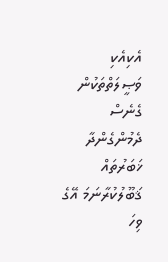އެކިއެކި ވަޞީލަތްތަކުން ގެނެސް ދެމުންގެންދާ ޚަބަރުތައް ޤަބޫލުކުރާނަމަ އޭގެ ވިހަ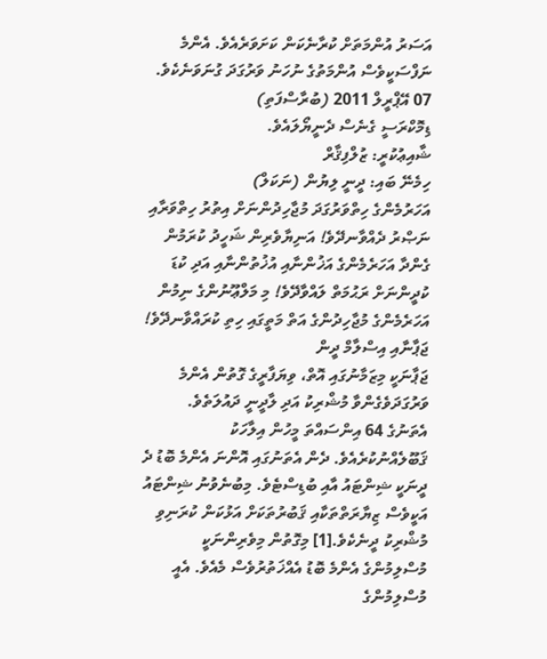އަސަރު އުންމަތަށް ކުރާނެކަން ކަށަވަރެއެވެ. އެންމެ ނަފްސަކީވެސް އުންމަތުގެ ނުހަނު ވަރުގަދަ ގުނަވަނެކެވެ.
07 އޭޕްރީލް 2011 (ބުރާސްފަތި)
ޑިމޮކްރަސީ ގެނެސް ދެނީޔޯލައެވެ.
ޝާއިޢުކުރީ: ޒުލްފިޤާރް
ހިމެނޭ ބައި: ދީނީ ލިޔުން (ނަކަލް)
އަހަރުމެންގެ ހިތްވަރުގަދަ މުޖާހިދުންނަށް އިތުރު ހިތްވަރާއި ނަޞްރު ދެއްވާނދޭވެ! އަނިޔާވެރިން ޝަހީދު ކުރަމުން ގެންދާ އަހަރެމެންގެ އަޚުންނާއި އުޚުތުންނާއި އަދި ކުޑަ ކުދީންނަށް ރަޙުމަތް ލައްވާދޭވެ! މި މަލްޢޫނުންގެ ނިމުން އަހަރެމެންގެ މުޖާހިދުންގެ އަތް މަތީގައި ހިތި ކުރައްވާނދޭވެ!
ޖަޕާނާއި އިސްލާމް ދީން
ޖަޕާނަކީ މިޒަމާނުގައި އޮތް، ވިޔަފާރީގެ ގޮތުން އެންމެ ވަރުގަދަވެގެންވާ މުޝްރިކު އަދި ލާދީނީ ދައުލަތެވެ. އެތަނުގެ 64 އިންސައްތަ މީހުން އިލާހަކު ޤަބޫލެއްނުކުރެއެވެ. ދެން އެތަނުގައި އޮންނަ އެންމެ ބޮޑު ދެ ދީނަކީ ޝިންޓައު އާއި ބުޑިސްޓެވެ. މިބުނެވުނު ޝިންޓައު އަކީވެސް ޒިޔާރަތްތަކާއި ޤަބުރުތަކަށް އަޅުކަން ކުރަނިވި މުޝްރިކު ދީނެކެވެ.[1] މިގޮތުން މިވެރިންނަކީ މުސްލިމުންގެ އެންމެ ބޮޑު އެއްޚަތުރުވެސް މެއެވެ. އެއީ މުސްލިމުންގެ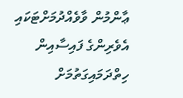ޢާންމުން ވާވެއްދުމަށްޓަކައި އެވެރިންގެ ފައިސާއިން ހިތްދަމައިގަތުމަށް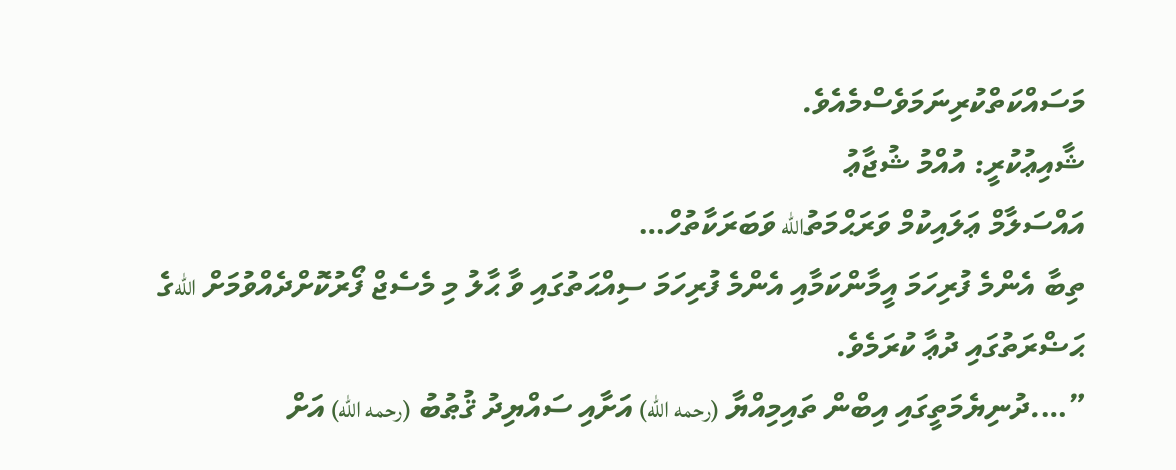މަސައްކަތްކުރިނަމަވެސްމެއެވެ.
ޝާއިޢުކުރީ: އުއްމު ޝުޖާޢު
އައްސަލާމް ޢަލައިކުމް ވަރަޙްމަތުالله ވަބަރަކާތުހް…
ތިބާ އެންމެ ފުރިހަމަ އީމާންކަމާއި އެންމެ ފުރިހަމަ ސިއްޙަތުގައި ވާ ޙާލު މި މެސެޖް ފޯރުކޮށްދެއްވުމަށް اللهގެ ޙަޟްރަތުގައި ދުޢާ ކުރަމެވެ.
”….ދުނިޔެމަތީގައި އިބްން ތައިމިއްޔާ (رحمه الله) އަށާއި ސައްޔިދު ޤުޠުބު (رحمه الله) އަށް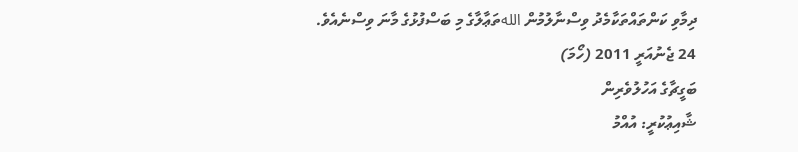ދިމާވި ކަންތައްތަކާމެދު ވިސްނާލުމުން اللهތަޢާލާގެ މި ބަސްފުޅުގެ މާނަ ވިސްނެއެވެ.
24 ޖެނުއަރީ 2011 (ހޯމަ)
ބަގީޗާގެ އަހުލުވެރިން
ޝާއިޢުކުރީ: އުއްމު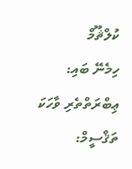ކުލްޘޫމް
ހިމެނޭ ބައި: ޢިބްރަތްތެރި ވާހަކަ
ތަޤްސީމް: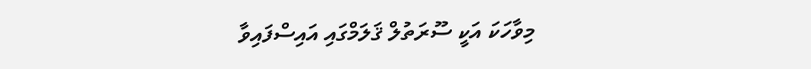މިވާހަކަ އަކީ ސޫރަތުލް ޤަލަމްގައި އައިސްފައިވާ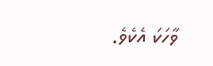ވާހަކަ އެކެވެ.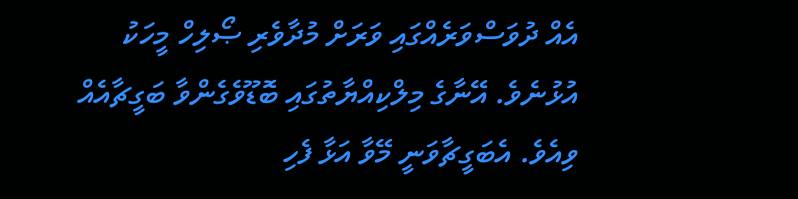އެއް ދުވަސްވަރެއްގައި ވަރަށް މުދާވެރި ޞޯލިހް މީހަކު އުޅުނެވެ. އޭނާގެ މިލްކިއްޔާތުގައި ބޮޑޫވެގެންވާ ބަގީޗާއެއް ވިއެވެ. އެބަގީޗާވަނީ މޭވާ އަޅާ ފެހި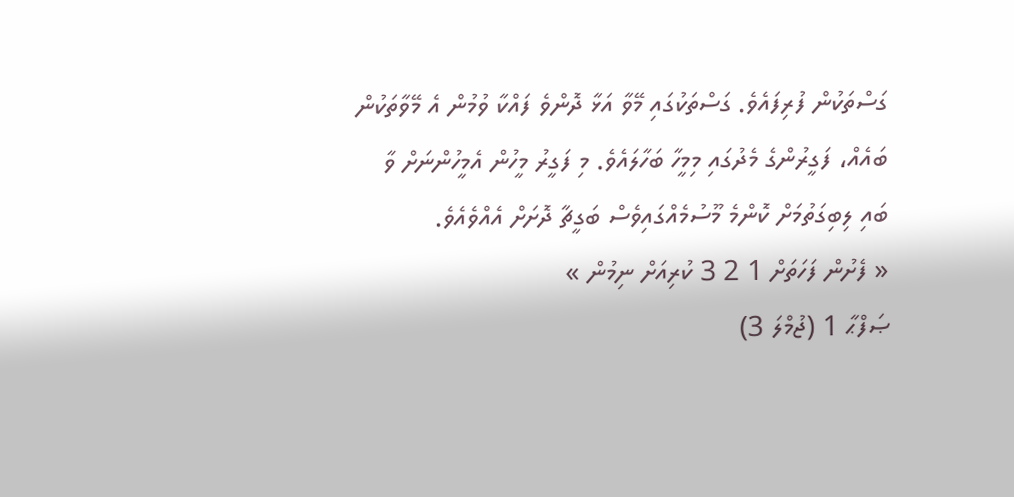ގަސްތަކުން ފުރިފައެވެ. ގަސްތަކުގައި މޭވާ އަޅާ ދޮންވެ ފައްކާ ވުމުން އެ މޭވާތަކުން ބައެއް، ފަގީރުންގެ މެދުގައި މިމީހާ ބަހާލައެވެ. މި ފަގީރު މީހުން އެމީހުންނަށް ވާ ބައި ލިބިގަތުމަށް ކޮންމެ މޫސުމެއްގައިވެސް ބަގީޗާ ދޮށަށް އެއްވެއެވެ.
« ފެށުން ފަހަތަށް 1 2 3 ކުރިއަށް ނިމުން »
ޞަފްޙާ 1 (ޖުމްލަ 3)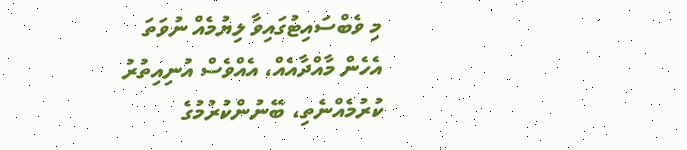މި ވެބްސައިޓުގައިވާ ލިޔުމެއް ނުވަތަ އެހެން މާއްދާއެއް، އެއްވެސް އުނިއިތުރު ކުރުމެއްނެތި، ބޭނުންކުރުމުގެ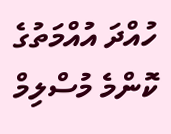ހުއްދަ އުއްމަތުގެ ކޮންމެ މުސްލިމް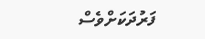ފަރުދަކަށްވެސް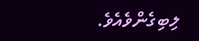ލިބިގެންވެއެވެ.